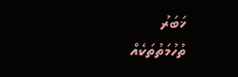ޚަބަރު
ތުހުމަތުތަކެއް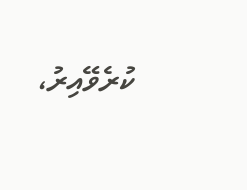ކުރެވޭއިރު،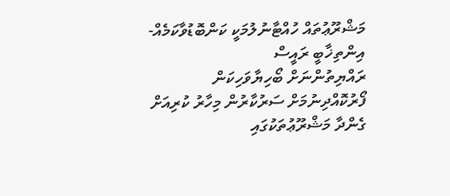މަޝްރޫޢުތައް ހުއްޓާނުލުމަކީ ކަންބޮޑުވާކަމެއް- އިންތިޚާބީ ރައީސް
ރައްޔިތުންނަށް ބޯހިޔާވަހިކަން ފޯރުކޮއްދިނުމަށް ސަރުކާރުން މިހާރު ކުރިއަށް ގެންދާ މަޝްރޫޢުތަކުގައި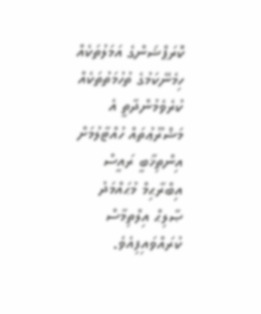ކޮރަޕްޝަންގެ އަމަލުތަކެއް ހިމެނޭކަމުގެ ތުހުމަތުތަކެއް ކުރެވެމުންދާތީ އެ މަޝްރޫޢުތައް ހުއްޓާލުމަށް އިންތިޚާބީ ރައީސް އިބްރާޙިމް މުޙައްމަދު ޞާލިޙް އިލްތިމާސް ކުރައްވައިފިއެވެ.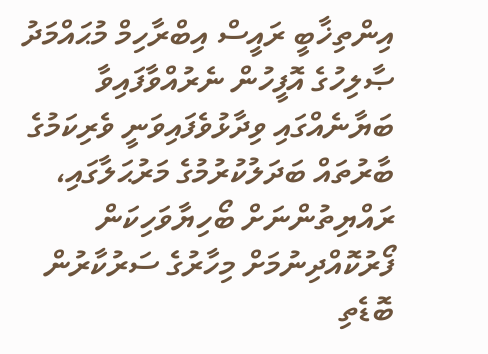އިންތިޚާބީ ރައީސް އިބްރާހިމް މުޙައްމަދު ޞާލިހުގެ އޮފީހުން ނެރުއްވާފައިވާ ބަޔާނެއްގައި ވިދާޅުވެފައިވަނީ ވެރިކަމުގެ ބާރުތައް ބަދަލުކުރުމުގެ މަރުޙަލާގައި، ރައްޔިތުންނަށް ބޯހިޔާވަހިކަން ފޯރުކޮއްދިނުމަށް މިހާރުގެ ސަރުކާރުން ބޮޑެތި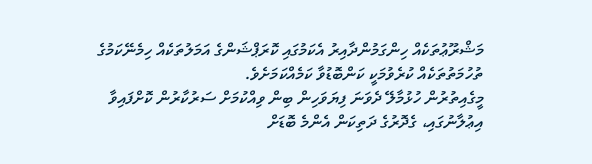މަޝްރޫޢުތަކެއް ހިންގަމުންދާއިރު އެކަމުގައި ކޮރަޕްޝަންގެ އަމަލުތަކެއް ހިމެނޭކަމުގެ ތުހުމަތުތަކެއް ކުރެވުމަކީ ކަންބޮޑުވާ ކަމެއްކަމަށެވެ.
މީގެއިތުރުން ހުޅުމާލޭ ދެވަނަ ފިޔަވަހިން ބިން ވިއްކުމަށް ސަރުކާރުން ކޮށްފައިވާ އިޢުލާނުގައި، ގެދޮރުގެ ދަތިކަން އެންމެ ބޮޑަށް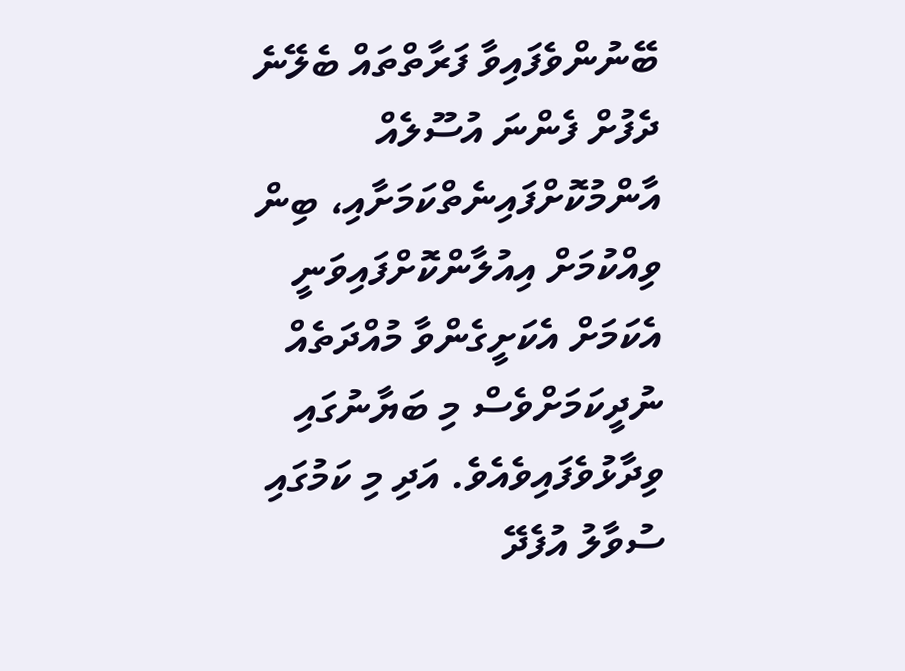ބޭނުންވެފައިވާ ފަރާތްތައް ބެލޭނެ ދެފުށް ފެންނަ އުސޫލެއް އާންމުކޮށްފައިނެތްކަމަށާއި، ބިން ވިއްކުމަށް އިއުލާންކޮށްފައިވަނީ އެކަމަށް އެކަށީގެންވާ މުއްދަތެއް ނުދީކަމަށްވެސް މި ބަޔާނުގައި ވިދާޅުވެފައިވެއެވެ. އަދި މި ކަމުގައި ސުވާލު އުފެދޭ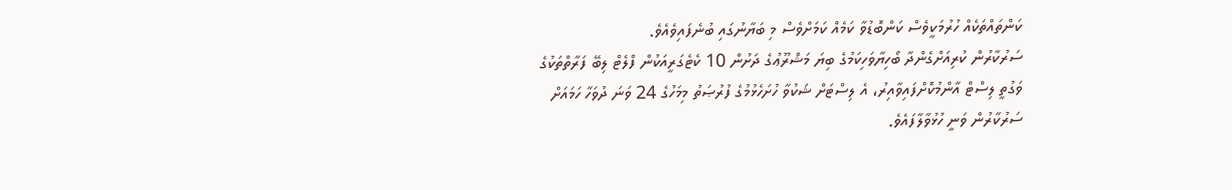ކަންތައްތަކެއް ހުރުމަކީވެސް ކަންބޮޑުވާ ކަމެއް ކަމަށްވެސް މި ބަޔާނުގައި ބުނެފައިވެއެވެ.
ސަރުކާރުން ކުރިއަށްގެންދާ ބޯހިޔާވަހިކަމުގެ ބިޔަ މަޝްރޫޢުގެ ދަށުން 10 ކެޓެގަރީއަކުން ފްލެޓް ލިބޭ ފަރާތްތަކުގެ ވަގުތީ ލިސްޓް އާންމުކޮށްފައިވާއިރު، އެ ލިސްޓަށް ޝަކުވާ ހުށަހެޅުމުގެ ފުރުޞަތު މިމަހުގެ 24 ވަނަ ދުވަހާ ހަމައަށް ސަރުކާރުން ވަނީ ހުޅުވާލާފައެވެ.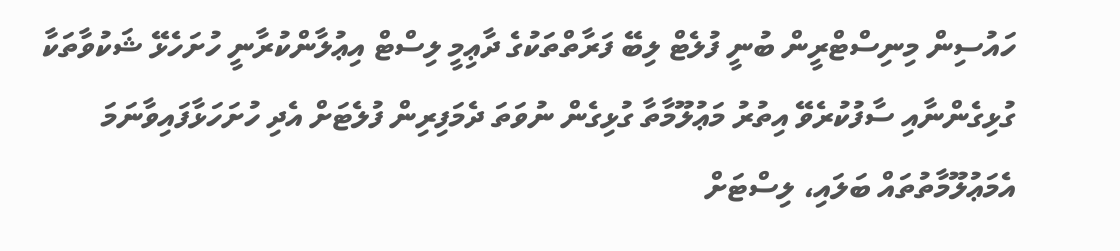ހައުސިން މިނިސްޓްރީން ބުނީ ފުލެޓް ލިބޭ ފަރާތްތަކުގެ ދާޢިމީ ލިސްޓް އިޢުލާންކުރާނީ ހުށަހެޅޭ ޝަކުވާތަކާ ގުޅިގެންނާއި ސާފުކުރެވޭ އިތުރު މަޢުލޫމާތާ ގުޅިގެން ނުވަތަ ދެމަފިރިން ފުލެޓަށް އެދި ހުށަހަޅާފައިވާނަމަ އެމަޢުލޫމާތުތައް ބަލައި، ލިސްޓަށް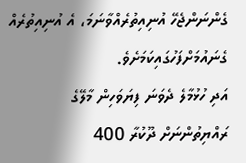ގެންނަންޖެހޭ އުނިއިތުރެއްވާނަމަ، އެ އުނިއިތުރެއް ގެނައުމަށްފަހުގައިކަމަށެވެ.
އަދި ހުޅުމާލެ ދެވަނަ ފިޔަވަހިން މާލޭގެ ރައްޔިތުންނަށް ދޫކުރާ 400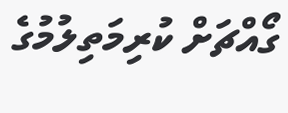ގޯއްޗަށް ކުރިމަތިލުމުގެ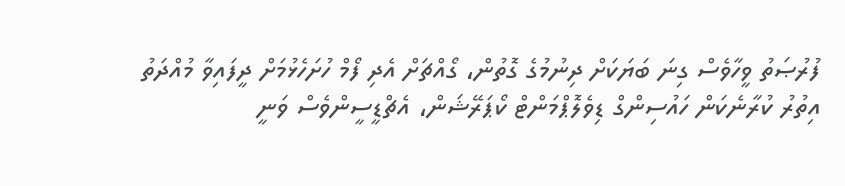ފުރުޞަތު ވީހާވެސް ގިނަ ބަޔަކަށް ދިނުމުގެ ގޮތުން، ގޯއްޗަށް އެދި ފޯމް ހުށަހެޅުމަށް ދީފައިވާ މުއްދަތު އިތުރު ކުރާނެކަން ހައުސިންގް ޑިވެލޮޕްމަންޓް ކޯޕަރޭޝަން، އެޗްޑީސީންވެސް ވަނީ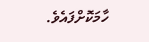ހާމަކޮށްފައެވެ.